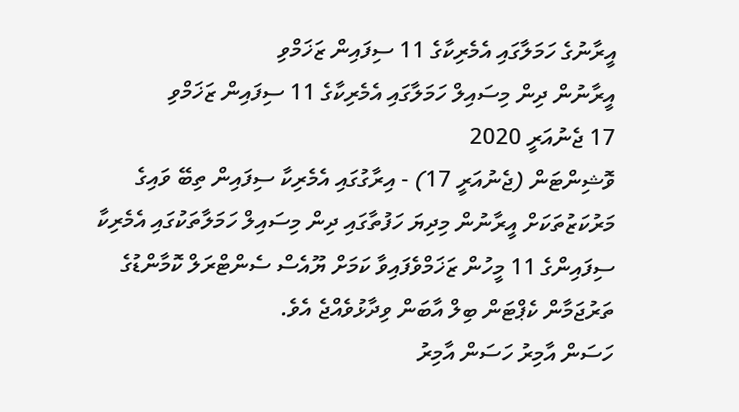އީރާނުގެ ހަމަލާގައި އެމެރިކާގެ 11 ސިފައިން ޒަޚަމްވި
އީރާނުން ދިން މިސައިލް ހަމަލާގައި އެމެރިކާގެ 11 ސިފައިން ޒަޚަމްވި
17 ޖެނުއަރީ 2020
ވޮޝިންޓަން (ޖެނުއަރީ 17) - އިރާގުގައި އެމެރިކާ ސިފައިން ތިބޭ ވައިގެ މަރުކަޒުތަކަށް އީރާނުން މިދިޔަ ހަފުތާގައި ދިން މިސައިލް ހަމަލާތަކުގައި އެމެރިކާ ސިފައިންގެ 11 މީހުން ޒަޚަމްވެފައިވާ ކަމަށް ޔޫއެސް ސެންޓްރަލް ކޮމާންޑުގެ ތަރުޖަމާން ކެޕްޓަން ބިލް އާބަން ވިދާޅުވެއްޖެ އެވެ.
ހަސަން އާމިރު ހަސަން އާމިރު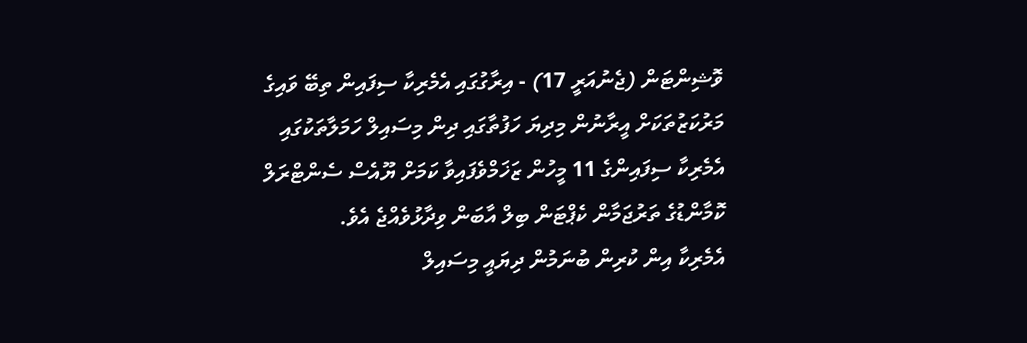ވޮޝިންޓަން (ޖެނުއަރީ 17) - އިރާގުގައި އެމެރިކާ ސިފައިން ތިބޭ ވައިގެ މަރުކަޒުތަކަށް އީރާނުން މިދިޔަ ހަފުތާގައި ދިން މިސައިލް ހަމަލާތަކުގައި އެމެރިކާ ސިފައިންގެ 11 މީހުން ޒަޚަމްވެފައިވާ ކަމަށް ޔޫއެސް ސެންޓްރަލް ކޮމާންޑުގެ ތަރުޖަމާން ކެޕްޓަން ބިލް އާބަން ވިދާޅުވެއްޖެ އެވެ.
އެމެރިކާ އިން ކުރިން ބުނަމުން ދިޔައީ މިސައިލް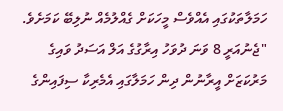ހަމަލާތަކުގައި އެއްވެސް މީހަކަށް ގެއްލުމެއް ނުލިބޭ ކަމަށެވެ.
"ޖެނުއަރީ 8 ވަނަ ދުވަހު އިރާގުގެ އަލް އަސަދު ވައިގެ މަރުކަޒަށް އީރާނުން ދިން ހަމަލާގައި އެމެރިކާ ސިފައިންގެ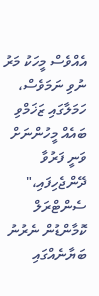އެއްވެސް މީހަކު މަރު ނުވި ނަމަވެސް، ހަމަލާގައި ޒަޚަމްވި ބައެއް މީހުންނަށް ވަނީ ފަރުވާ ދޭންޖެހިފައި،" ސެންޓްރަލް ކޮމާންޑުން ނެރުނު ބަޔާނެއްގައި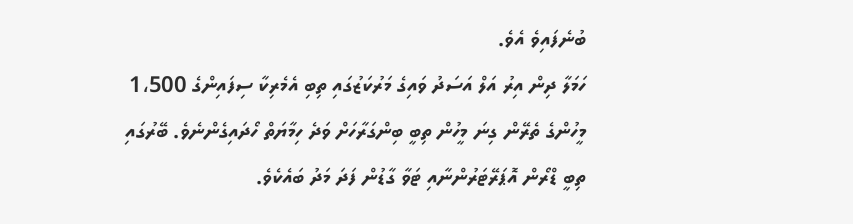ބުނެފައިވެ އެވެ.
ހަމަލާ ދިން އިރު އަލް އަސަދު ވައިގެ މަރުކަޒުގައި ތިބި އެމެރިކާ ސިފައިންގެ 1،500 މީހުންގެ ތެރޭން ގިނަ މީހުން ތިބީ ބިންގަރާހަށް ވަދެ ހިމާޔަތް ހޯދައިގެންނެވެ. ބޭރުގައި ތިބީ ޑްރޯން އޮޕަރޭޓަރުންނާއި ޓަވާ ގާޑުން ފަދަ މަދު ބައެކެވެ.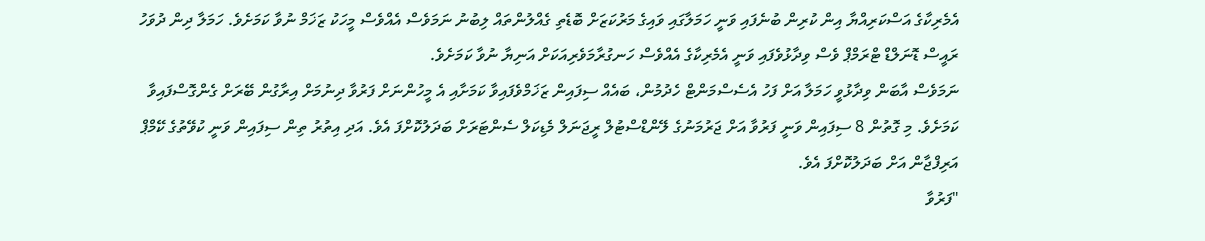އެމެރިކާގެ އަސްކަރިއްޔާ އިން ކުރިން ބުނެފައި ވަނީ ހަމަލާގައި ވައިގެ މަރުކަޒަށް ބޮޑެތި ގެއްލުންތައް ލިބުނު ނަމަވެސް އެއްވެސް މީހަކު ޒަޚަމް ނުވާ ކަމަށެވެ. ހަމަލާ ދިން ދުވަހު ރައީސް ޑޮނަލްޑް ޓްރަމްޕް ވެސް ވިދާޅުވެފައި ވަނީ އެމެރިކާގެ އެއްވެސް ހަނގުރާމަވެރިއަކަށް އަނިޔާ ނުވާ ކަމަށެވެ.
ނަމަވެސް އާބަން ވިދާޅުވީ ހަމަލާ އަށް ފަހު އެސެސްމަންޓް ހެދުމުން، ބައެއް ސިފައިން ޒަޚަމްވެފައިވާ ކަމަށާއި އެ މީހުންނަށް ފަރުވާ ދިނުމަށް އިރާގުން ބޭރަށް ގެންގޮސްފައިވާ ކަމަށެވެ. މި ގޮތުން 8 ސިފައިން ވަނީ ފަރުވާ އަށް ޖަރުމަނުގެ ލޭންޑްސްޓުލް ރީޖަނަލް މެޑިކަލް ސެންޓަރަށް ބަދަލުކޮށްފަ އެވެ. އަދި އިތުރު ތިން ސިފައިން ވަނީ ކުވޭތުގެ ކޭމްޕް އަރިފްޖާން އަށް ބަދަލުކޮށްފަ އެވެ.
"ފަރުވާ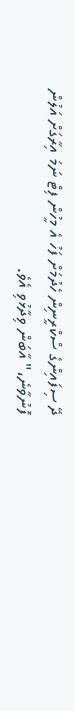ދޭ ސިފައިންގެ ސްކްރީނިން ހެދުމަށް ފަހު އެ މީހުން ފިޓް ނަމަ އިރާގަށް އަލުން ފޮނުވާނެ،" އާބަން ވިދާޅުވި އެވެ.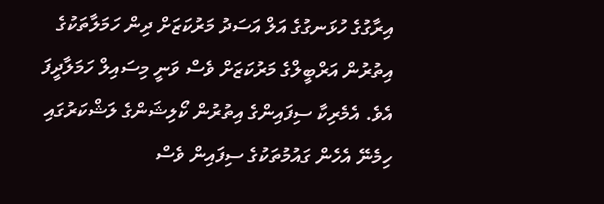އިރާގުގެ ހުޅަނގުގެ އަލް އަސަދު މަރުކަޒަށް ދިން ހަމަލާތަކުގެ އިތުރުން އަރްބީލްގެ މަރުކަޒަށް ވެސް ވަނީ މިސައިލް ހަމަލާދީފަ އެވެ. އެމެރިކާ ސިފައިންގެ އިތުރުން ކޯލިޝަންގެ ލަޝްކަރުގައި ހިމެނޭ އެހެން ގައުމުތަކުގެ ސިފައިން ވެސް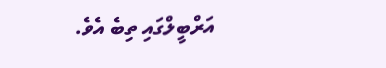އަރްބީލްގައި ތިބެ އެވެ.